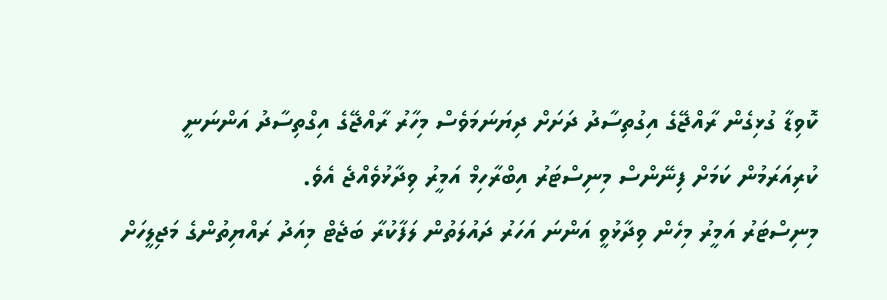ކޮވިޑާ ގުޅިގެން ރާއްޖޭގެ އިގުތިސާދު ދަށަށް ދިޔަނަމަވެސް މިހާރު ރާއްޖޭގެ އިގްތިސާދު އަންނަނީ ކުރިއަރަމުން ކަމަށް ފިނޭންސް މިނިސްޓަރު އިބްރާހިމް އަމީރު ވިދާޅުވެއްޖެ އެވެ.
މިނިސްޓަރު އަމީރު މިހެން ވިދާޅުވީ އަންނަ އަހަރު ދައުލަތުން ލަފާކުރާ ބަޖެޓް މިއަދު ރައްޔިތުންގެ މަޖިލީހަށް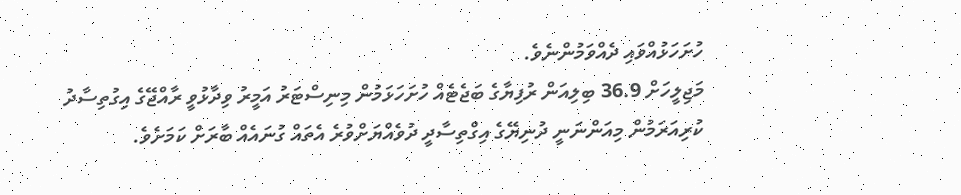ހުށަހަޅުއްވައި ދެއްވަމުންނެވެ.
މަޖިލީހަށް 36.9 ބިލިއަން ރުފިޔާގެ ބަޖެޓެއް ހުށަހަޅަމުން މިނިސްޓަރު އަމީރު ވިދާޅުވީ ރާއްޖޭގެ އިގުތިސާދު ކުރިއަރަމުން މިއަންނަނީ ދުނިޔޭގެ އިގްތިސާދީ ދުވެއްޔަށްވުރެ އެތައް ގުނައެއް ބާރަށް ކަމަށެވެ.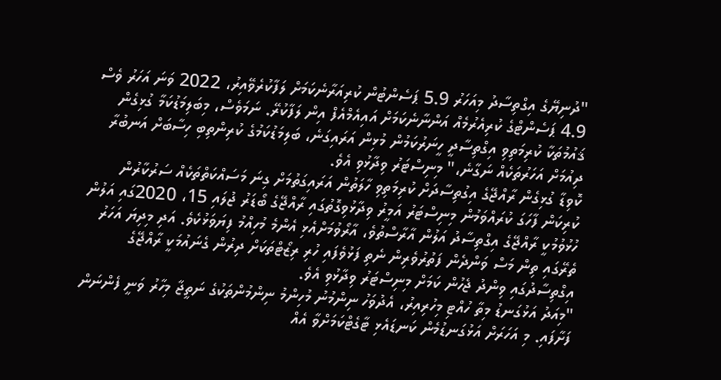"ދުނިޔޭގެ އިގްތިސާދު މިއަހަރު 5.9 ޕަސެންޓުން ކުރިއަރާނެކަމަށް ލަފާކުރެވޭއިރު، 2022 ވަނަ އަހަރު ވެސް 4.9 ޕަސެންޓްގެ ކުރިއެރުމެއް އަންނާނެކަމަށް އައިއެމްއެފް އިން ލަފާކުރޭ. ނަމަވެސް، މިބަލިމަޑުކަމާ ގުޅިގެން ޤައުމުތަކާ ކުރިމަތިވި އިގްތިސާދީ ހީނަރުކަމުން މުޅިން އަރައިގަނެ، ބަލިމަޑުކަމުގެ ކުރިންތިބި ހިސާބަށް އަނބުރާ ދިއުމަށް އަހަރުތަކެއް ނަގާނެ،" މިނިސްޓަރު ވިދާޅުވި އެވެ.
ކޮވިޑާ ގުޅިގެން ރާއްޖޭގެ އިގުތިސާދަށް ކުރިމަތިވި ހާލަތުން އަރައިގަތުމަށް ގިނަ މަސައްކަތްތަކެއް ސަރުކާރުން ކުރިކަން ފާހަގަ ކުރައްވަމުން މިނިސްޓަރު އަމީރު ވިދާޅުވިގޮތުގައި ރާއްޖޭގެ ބޯޑަރު ޖުލައި 15، 2020ގައި އަލުން ހުޅުވުމުކީ ރާއްޖޭގެ އިގްތިސާދު އަލުން އާރާސްތުވެ، އާރޯވުމަށްއެޅި އެންމެ މުހިއްމު ފިޔަވަޅުކެވެ. އަދި މިދިޔަ އަހަރު ތެރޭގައި ތިން މަސް ވަންދެން ފަތުރުވެރިން ނެތި ފަޅުވެފައި ހުރި ރިޒޯޓްތަކަށް ދިރުން ގެނައުމަކީ ރާއްޖޭގެ އިގްތިސާދުގައި ވިންދު ޖެހުން ކަމަށް މިނިސްޓަރު ވިދާޅުވި އެވެ.
"މިއަދު އަޅުގަނޑު މިތާ ހުއްޓި މިހުރިއިރު، އެދުވަހު ނިންމުނު މުހިންމު ނިންމުންތަކުގެ ނަތީޖާ މިހާރު ވަނީ ފެންނަން ފަށާފައި. މި އަހަރަށް އަޅުގަނޑުމެން ކަނޑައެޅި ޓާގެޓްކަމަށްވާ އެއް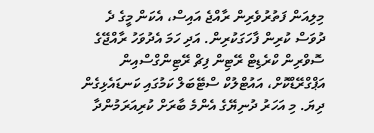މިލިއަން ފަތުރުވެރިން ރާއްޖެ އައިސް، އެކަން މީގެ ދެ ދުވަސް ކުރިން ފާހަގަކުރިން. އަދި ހަމަ އެދުވަހު ރާއްޖޭގެ ސޮވްރިން ކްރެޑިޓް ރޭޓިން ފިޗް ރޭޓިންގްސްއިން އަޕްގްރޭޑްކޮށް، އައުޓްލުކް ސްޓޭބަލް ކަމުގައި ކަނޑައެޅިގެން ދިޔަ. މި އަހަރު ދުނިޔޭގެ އެންމެ ބާރަށް ކުރިއަރަމުންދާ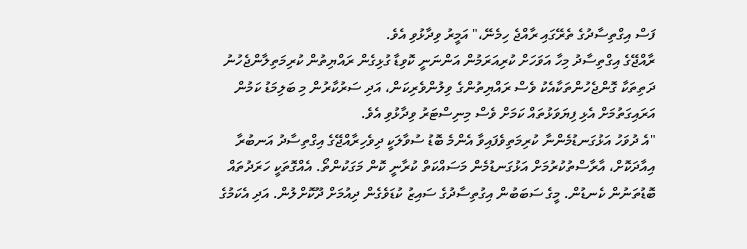ފަސް އިގްތިސާދުގެ ތެރޭގައި ރާއްޖެ ހިމެނޭ،" އަމީރު ވިދާޅުވި އެވެ.
ރާއްޖޭގެ އިގްތިސާދު މިހާ އަވަހަށް ކުރިއަރަމުން އަންނަނީ ކޮވިޑާ ގުޅިގެން ރައްޔިތުން ކުރިމަތިލާންޖެހުނު ދަތިތަކާ ގޮންޖެހުންތަކާއެކު ވެސް ރައްޔިތުންގެ ވިލުންވެރިކަން، އަދި ސަރުކާރުން މި ބަލިމަޑު ކަމުން އަރައިގަތުމަށް އެޅި ފިޔަވަޅުތައް ކަމަށް ވެސް މިނިސްޓަރު ވިދާޅުވި އެވެ.
"އެ ދުވަހު އަޅުގަނޑުމެންނާ ކުރިމަތިވެފައިވާ އެންމެ ބޮޑު ސުވާލަކީ ދިވެހިރާއްޖޭގެ އިގްތިސާދު އަނބުރާ އިއާދަކޮށް، އާރާސްތުކުރުމަށް އަޅުގަނޑުމެން މަސައްކަތް ކުރާނީ ކޮން މަގަކުންތޯ. އެއްގޮތަކީ ހަރަދުތައް ބޮޑުތަނުން ކެނޑުން. މީގެ ސަބަބުން އިގުތިސާދުގެ ސައިޒު ކުޑަވެގެން ދިއުމަށް ދޫކޮށްލުން. އަދި އެކަމުގެ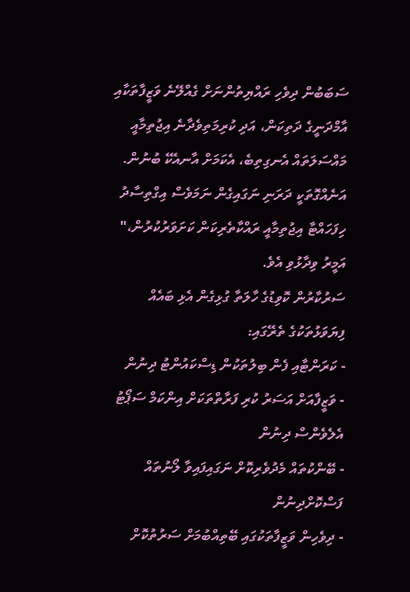ސަބަބުން ދިވެހި ރައްޔިތުންނަށް ގެއްލޭނެ ވަޒީފާތަކާއި އާމްދަނީގެ ދަތިކަން، އަދި ކުރިމަތިވެދާނެ އިޖުތިމާއީ މައްސަލަތައް އެނގިތިބެ، އެކަމަށް އާނއެކޭ ބުނުން. އަނެއްގޮތަކީ ދަރަނި ނަގައިގެން ނަމަވެސް އިގްތިސާދު ހިފަހައްޓާ އިޖުތިމާއީ ރައްކާތެރިކަން ކަށަވަރުކުރުން،" އަމީރު ވިދާޅުވި އެވެ.
ސަރުކާރުން ކޮވިޑުގެ ހާލަތާ ގުޅިގެން އެޅި ބައެއް ފިޔަވަޅުތަކުގެ ތެރޭގައި:
- ކަރަންޓާއި ފެން ބިލުތަކުން ޑިސްކައުންޓު ދިނުން
- ވަޒީފާއަށް އަސަރު ކުރި ފަރާތްތަކަށް އިންކަމް ސަޕޯޓު އެލެވެންސް ދިނުން
- ބޭންކުތައް މެދުވެރިކޮށް ނަގައިފައިވާ ލޯނުތައް ފަސްކޮށްދިނުން
- ދިވެހިން ވަޒީފާތަކުގައި ބޭތިއްބުމަށް ސަރުތުކޮށް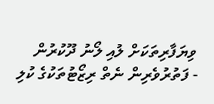ވިޔަފާރިތަކަށް ލުއި ލޯނު ދޫކުރުން
- ފަތުރުވެރިން ނެތް ރިޒޯޓުތަކުގެ ކުލި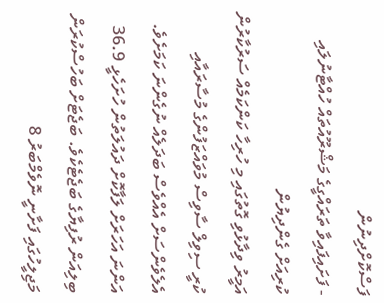ފަސްކޮށްދިނުން
- ފަށައިފައިވާ ތަރައްގީގެ މަޝްރޫއުތައް ހުއްޓާނުލައި ކުރިއަށް ގެންދިޔުން
އަމީރު ވިދާޅުވި ގޮތުގައި މި ހުރިހާ ކަންކަމެއް ސަރުކާރުން ކުރީ ސިވިލް ސާވިސް މުވައްޒަފުންގެ މުސާރައާއި އެލެވެންސަށް އެއްވެސް ބަދަލެއް ނުގެންނަ ކަމަށެވެ.
އަންނަ އަހަރަށް ލަފާކޮށް ދައުލަތުން ހުށަހެޅީ 36.9 ބިލިއަން ރުފިޔާގެ ބަޖެޓެކެވެ. ބަޖެޓަށް ބަހުސްކުރަން މަޖިލީހުގައި ފަށާނީ ނޮވެމްބަރު 8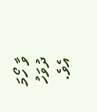ވާ ހޯމަ ދުވަހު އެވެ.